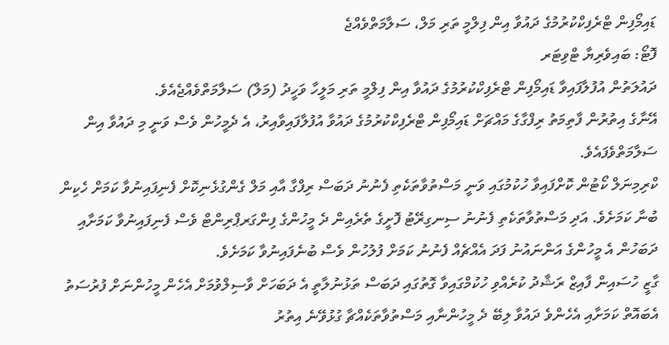ޑައިމޯފިން ޓްރެފިކްކުރުމުގެ ދައުވާ އިން ފިލްމީ ތަރި މަލް، ސަލާމަތްވެއްޖެ
ފޮޓޯ: ބައިވެރިޔާ ޓްވިޓަރ
ދައުލަތުން އުފުލާފައިވާ ޑައިމޯފިން ޓްރެފިކްކުރުމުގެ ދައުވާ އިން ފިލްމީ ތަރި މަލީހާ ވަހީދު (މަލް) ސަލާމަތްވެއްޖެއެވެ.
އޭނާގެ އިތުރުން ފާތިމަތު ރިފްގާގެ މައްޗަށް ޑައިމޯފިން ޓްރެފިކްކުރުމުގެ ދައުވާ އުފުލާފައިވާއިރު، އެ ދެމީހުން ވެސް ވަނީ މި ދައުވާ އިން ސަލާމަތްވެފައެވެ.
ކްރިމިނަލް ކޯޓުން ކޮށްފައިވާ ހުކުމުގައި ވަނީ މަސްތުވާތަކެތި ފެނުނު ދަބަސް ރިފްގާ އާއި މަލް ގެންގުޅެނިކޮށް ފެނިފައިނުވާ ކަމަށް ހެކިން ބުނާ ކަމަށެވެ. އަދި މަސްތުވާތަކެތި ފެނުނު ސިނގިރޭޓު ފޮށީގެ ތެރެއިން ދެ މީހުންގެ ފިންގަރޕްރިންޓް ވެސް ފެނިފައިނުވާ ކަމަށާއި ދަބަހުން އެ މީހުންގެ އަންނައުނު ފަދަ އެއްޗެއް ފެނުނު ކަމަށް ފުލުހުން ވެސް ބުނެފައިނުވާ ކަމަށެވެ.
ގާޒީ ހުސައިން ފާއިޒް ރަޝާދު ކުރެއްވި ހުކުމްގައިވާ ގޮތުގައި ދަބަސް ތަޅުނުލާތީ އެ ދަބަހަށް ވާސިލްވުމަށް އެހެން މީހުންނަށް ފުރުސަތު އެބައޮތް ކަމަށާއި އެހެންވެ ދައުވާ ލިބޭ ދެ މީހުންނާއި މަސްތުވާތަކެއްޗާ ގުޅުވޭނެ އިތުރު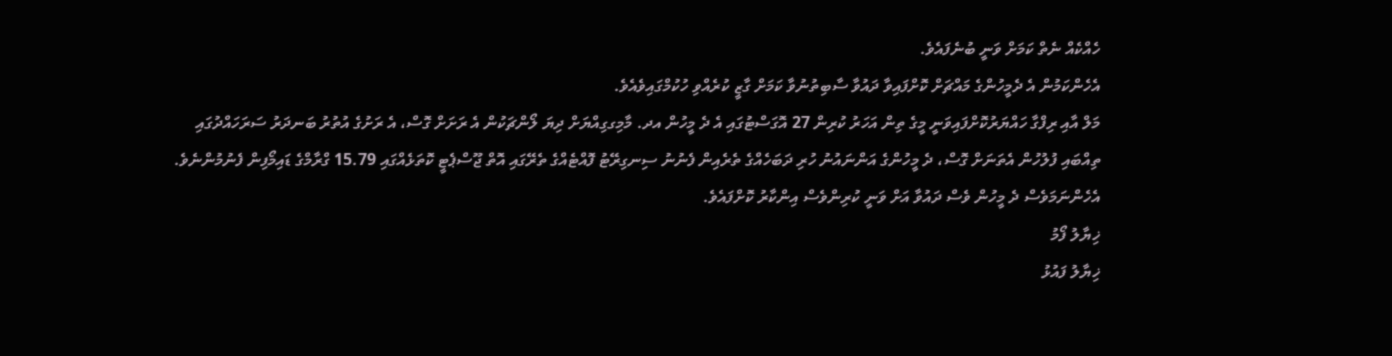ހެއްކެއް ނެތް ކަމަށް ވަނީ ބުނެފައެވެ.
އެހެންކަމުން އެ ދެމީހުންގެ މައްޗަށް ކޮށްފައިވާ ދައުވާ ސާބިތުނުވާ ކަމަށް ގާޒީ ކުރެއްވި ހުކުމްގައިވެއެވެ.
މަލް އާއި ރިފްގާ ހައްޔަރުކޮށްފައިވަނީ މީގެ ތިން އަހަރު ކުރިން 27 އޮގަސްޓުގައި އެ ދެ މީހުން އދ. މާމިގގިއްޔަށް ދިޔަ ލޯންޗަކުން އެ ރަށަށް ގޮސް، އެ ރަށުގެ އުތުރު ބަނދަރު ސަރަހައްދުގައި ތިއްބައި ފުލުހުން އެތަނަށް ގޮސް، ދެ މީހުންގެ އަންނައުނު ހުރި ދަބަހެއްގެ ތެރެއިން ފެނުނު ސިނގިރޭޓު ފޮއްޓެއްގެ ތެރޭގައި އޮތް ޖޫސްޕެޓީ ކޮތަޅެއްގައި 15.79 ގްރާމްގެ ޑައިމޯފިން ފެނުމުންނެވެ.
އެހެންނަމަވެސް ދެ މީހުން ވެސް ދައުވާ އަށް ވަނީ ކުރިންވެސް އިންކާރު ކޮށްފައެވެ.
ޚިޔާލު ފޯމު
ޚިޔާލު ފައުޅު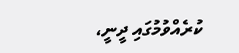ކުރެއްވުމުގައި ދީނީ،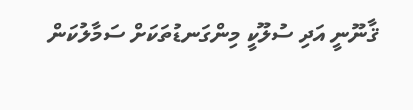ޤާނޫނީ އަދި ސުލޫކީ މިންގަނޑުތަކަށް ސަމާލުކަން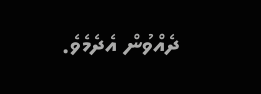ދެއްވުން އެދެމެވެ.